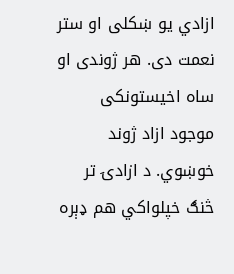ازادي یو ښکلی او ستر نعمت دی. هر ژوندی او ساه اخیستونکی موجود ازاد ژوند خوښوي. د ازادۍ تر څنګ خپلواکي هم ډېره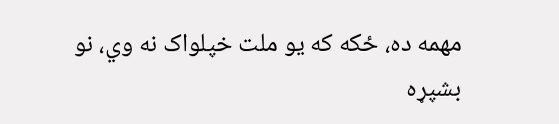مهمه ده، ځکه که یو ملت خپلواک نه وي، نو بشپړه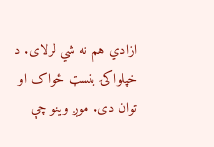ازادي هم نه شي لرلای. د خپلواکۍ بنسټ ځواک او توان دی. موږ وینو چې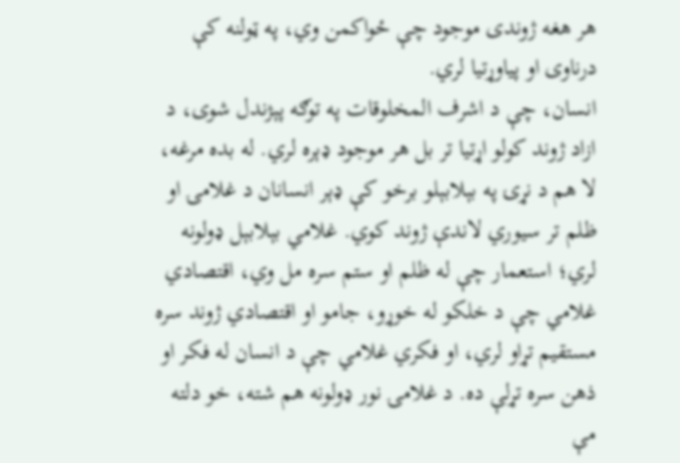هر هغه ژوندی موجود چې ځواکمن وي، په ټولنه کې درناوی او پیاوړتیا لري.
انسان، چې د اشرف المخلوقات په توګه پېژندل شوی، د ازاد ژوند کولو اړتیا تر بل هر موجود ډېره لري. له بده مرغه، لا هم د نړۍ په بېلابېلو برخو کې ډېر انسانان د غلامۍ او ظلم تر سیوري لاندې ژوند کوي. غلامي بېلابېل ډولونه لري؛ استعمار چې له ظلم او ستم سره مل وي، اقتصادي غلامي چې د خلکو له خوړو، جامو او اقتصادي ژوند سره مستقیم تړاو لري، او فکري غلامي چې د انسان له فکر او ذهن سره تړلې ده. د غلامۍ نور ډولونه هم شته، خو دلته مې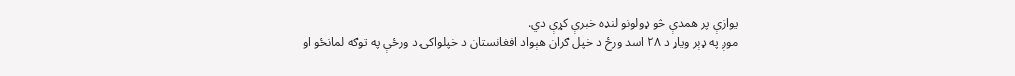یوازې پر همدې څو ډولونو لنډه خبرې کړې دي.
موږ په ډېر ویاړ د ۲۸ اسد ورځ د خپل ګران هېواد افغانستان د خپلواکۍ د ورځې په توګه لمانځو او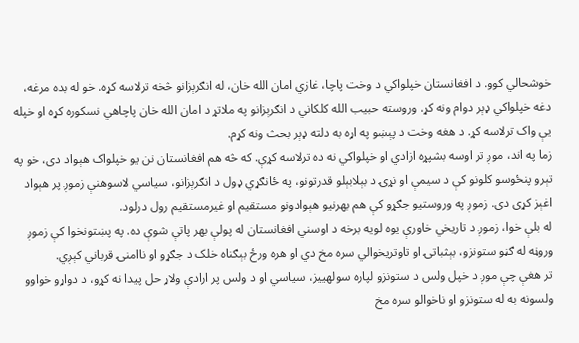خوشحالي کوو. د افغانستان خپلواکي د وخت پاچا، غازي امان الله خان، له انګرېزانو څخه ترلاسه کړه. خو له بده مرغه، دغه خپلواکي ډېر دوام ونه کړ. وروسته حبیب الله کلکاني د انګرېزانو په ملاتړ د امان الله خان پاچاهي نسکوره کړه او خپله یې واک ترلاسه کړ. د هغه وخت د پېښو په اړه به دلته ډېر بحث ونه کړم.
زما په اند، موږ تر اوسه بشپړه ازادي او خپلواکي نه ده ترلاسه کړې. که څه هم افغانستان نن یو خپلواک هېواد دی، خو په تېرو پنځوسو کلونو کې د سیمې او نړۍ د بېلابېلو قدرتونو، په ځانګړي ډول د انګرېزانو، سیاسي لاسوهنې زموږ پر هېواد اغېز کړی دی. زموږ په وروستیو جګړو کې هم بهرنیو هېوادونو مستقیم او غیرمستقیم رول درلود.
له بلې خوا، زموږ د تاریخي خاورې یوه لویه برخه د اوسني افغانستان له پولې بهر پاتې شوې ده. په پښتونخوا کې زموږ وروڼه له ګڼو ستونزو، بېثباتۍ او تاوتریخوالي سره مخ دي او هره ورځ بېګناه خلک د جګړو او ناامنۍ قرباني کېږي.
تر هغې چې موږ د خپل ولس د ستونزو لپاره سولهییز، سیاسي او د ولس پر ارادې ولاړ حل پیدا نه کړو، د دواړو خواوو ولسونه به له ستونزو او ناخوالو سره مخ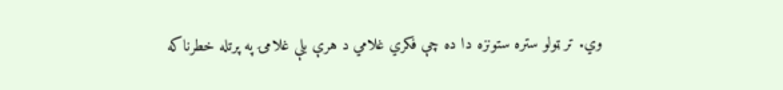وي. تر ټولو ستره ستونزه دا ده چې فکري غلامي د هرې بلې غلامۍ په پرتله خطرناکه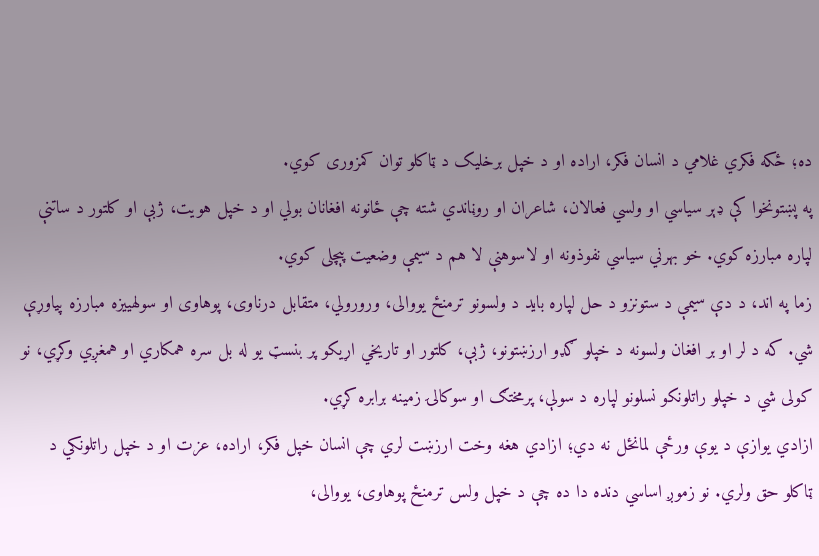ده؛ ځکه فکري غلامي د انسان فکر، اراده او د خپل برخلیک د ټاکلو توان کمزوری کوي.
په پښتونخوا کې ډېر سیاسي او ولسي فعالان، شاعران او روڼاندي شته چې ځانونه افغانان بولي او د خپل هویت، ژبې او کلتور د ساتنې لپاره مبارزه کوي. خو بهرني سیاسي نفوذونه او لاسوهنې لا هم د سیمې وضعیت پېچلی کوي.
زما په اند، د دې سیمې د ستونزو د حل لپاره باید د ولسونو ترمنځ یووالی، ورورولي، متقابل درناوی، پوهاوی او سولهییزه مبارزه پیاوړې شي. که د لر او بر افغان ولسونه د خپلو ګډو ارزښتونو، ژبې، کلتور او تاریخي اړیکو پر بنسټ یو له بل سره همکاري او همغږي وکړي، نو کولی شي د خپلو راتلونکو نسلونو لپاره د سولې، پرمختګ او سوکالۍ زمینه برابره کړي.
ازادي یوازې د یوې ورځې لمانځل نه دي؛ ازادي هغه وخت ارزښت لري چې انسان خپل فکر، اراده، عزت او د خپل راتلونکي د ټاکلو حق ولري. نو زموږ اساسي دنده دا ده چې د خپل ولس ترمنځ پوهاوی، یووالی،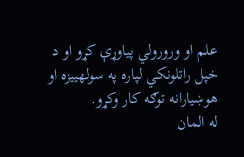علم او ورورولي پیاوړې کړو او د خپل راتلونکي لپاره په سولهییزه او هوښیارانه توګه کار وکړو.
له المان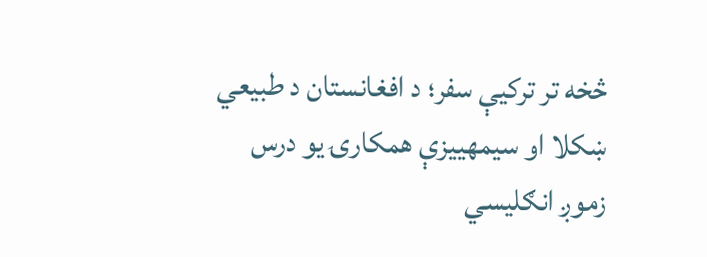څخه تر ترکیې سفر؛ د افغانستان د طبیعي ښکلا او سیمهییزې همکارۍ یو درس
زموږ انګلیسي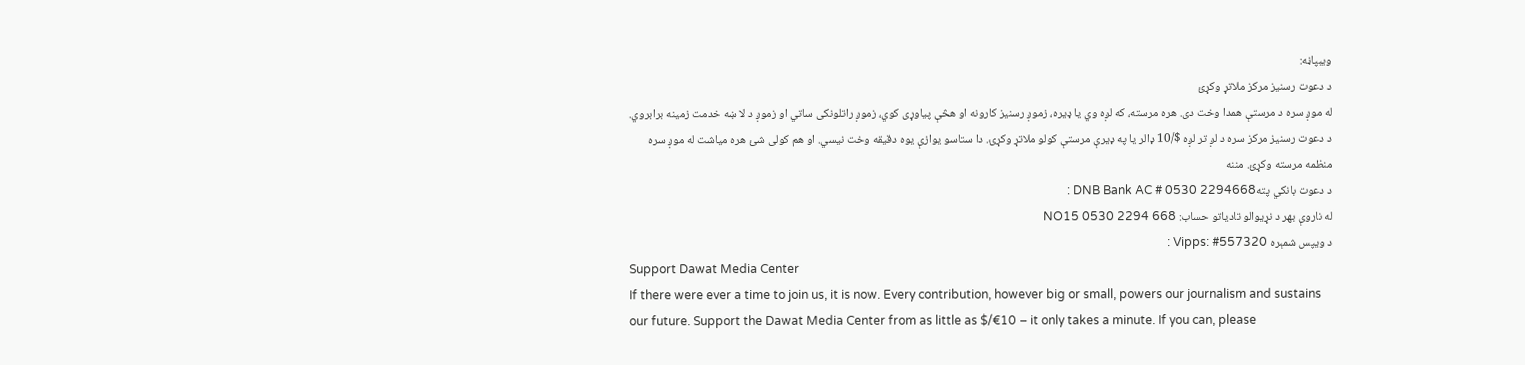ویبپاڼه:
د دعوت رسنیز مرکز ملاتړ وکړئ
له موږ سره د مرستې همدا وخت دی. هره مرسته، که لږه وي یا ډیره، زموږ رسنیز کارونه او هڅې پیاوړی کوي، زموږ راتلونکی ساتي او زموږ د لا ښه خدمت زمینه برابروي. د دعوت رسنیز مرکز سره د لږ تر لږه $/10 ډالر یا په ډیرې مرستې کولو ملاتړ وکړئ. دا ستاسو یوازې یوه دقیقه وخت نیسي. او هم کولی شئ هره میاشت له موږ سره منظمه مرسته وکړئ. مننه
د دعوت بانکي پتهDNB Bank AC # 0530 2294668 :
له ناروې بهر د نړیوالو تادیاتو حساب: NO15 0530 2294 668
د ویپس شمېره Vipps: #557320 :
Support Dawat Media Center
If there were ever a time to join us, it is now. Every contribution, however big or small, powers our journalism and sustains our future. Support the Dawat Media Center from as little as $/€10 – it only takes a minute. If you can, please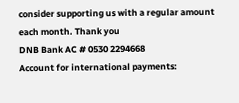consider supporting us with a regular amount each month. Thank you
DNB Bank AC # 0530 2294668
Account for international payments: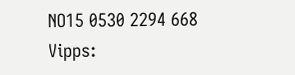NO15 0530 2294 668
Vipps: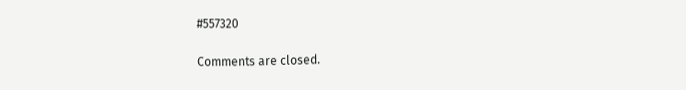#557320

Comments are closed.